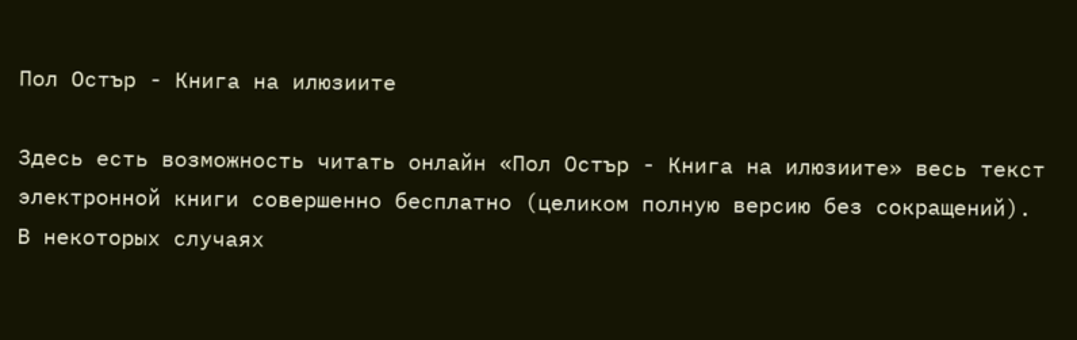Пол Остър - Книга на илюзиите

Здесь есть возможность читать онлайн «Пол Остър - Книга на илюзиите» весь текст электронной книги совершенно бесплатно (целиком полную версию без сокращений). В некоторых случаях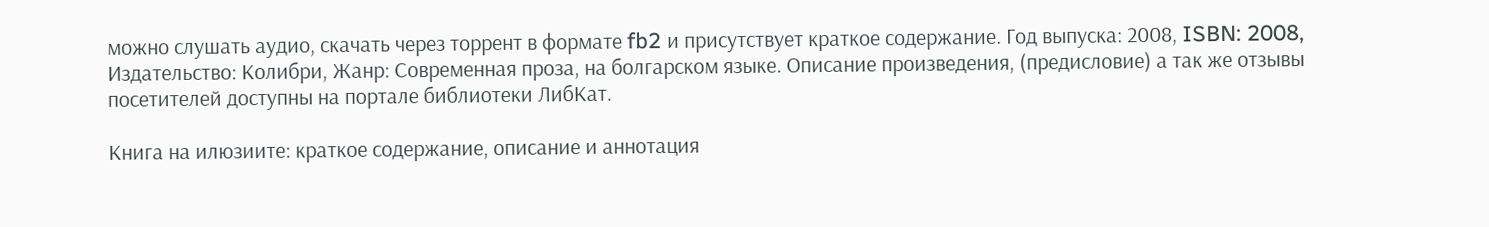можно слушать аудио, скачать через торрент в формате fb2 и присутствует краткое содержание. Год выпуска: 2008, ISBN: 2008, Издательство: Колибри, Жанр: Современная проза, на болгарском языке. Описание произведения, (предисловие) а так же отзывы посетителей доступны на портале библиотеки ЛибКат.

Книга на илюзиите: краткое содержание, описание и аннотация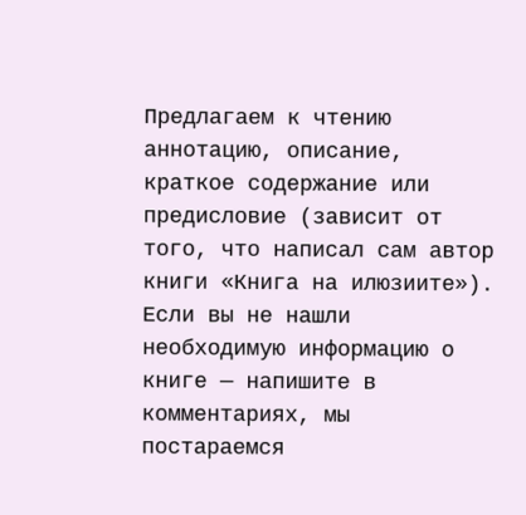Предлагаем к чтению аннотацию, описание, краткое содержание или предисловие (зависит от того, что написал сам автор книги «Книга на илюзиите»). Если вы не нашли необходимую информацию о книге — напишите в комментариях, мы постараемся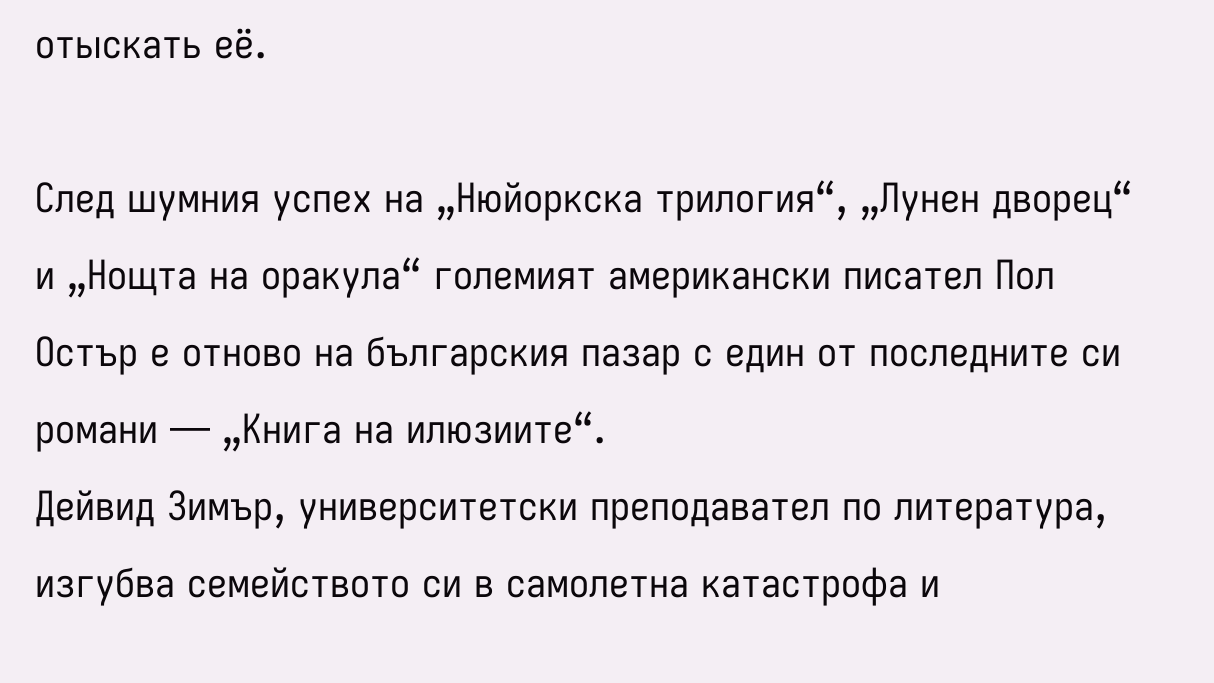отыскать её.

След шумния успех на „Нюйоркска трилогия“, „Лунен дворец“ и „Нощта на оракула“ големият американски писател Пол Остър е отново на българския пазар с един от последните си романи — „Книга на илюзиите“.
Дейвид Зимър, университетски преподавател по литература, изгубва семейството си в самолетна катастрофа и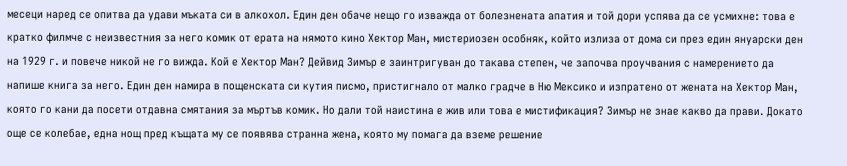месеци наред се опитва да удави мъката си в алкохол. Един ден обаче нещо го изважда от болезнената апатия и той дори успява да се усмихне: това е кратко филмче с неизвестния за него комик от ерата на нямото кино Хектор Ман, мистериозен особняк, който излиза от дома си през един януарски ден на 1929 г. и повече никой не го вижда. Кой е Хектор Ман? Дейвид Зимър е заинтригуван до такава степен, че започва проучвания с намерението да напише книга за него. Един ден намира в пощенската си кутия писмо, пристигнало от малко градче в Ню Мексико и изпратено от жената на Хектор Ман, която го кани да посети отдавна смятания за мъртъв комик. Но дали той наистина е жив или това е мистификация? Зимър не знае какво да прави. Докато още се колебае, една нощ пред къщата му се появява странна жена, която му помага да вземе решение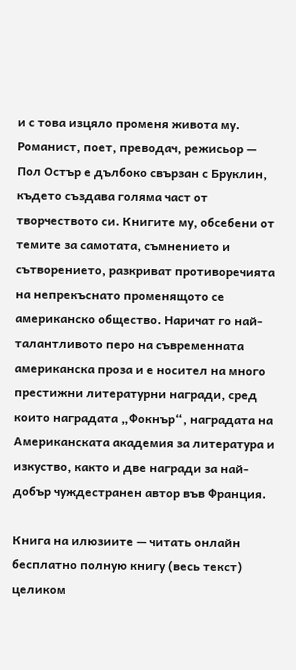и с това изцяло променя живота му.
Романист, поет, преводач, режисьор — Пол Остър е дълбоко свързан с Бруклин, където създава голяма част от творчеството си. Книгите му, обсебени от темите за самотата, съмнението и сътворението, разкриват противоречията на непрекъснато променящото се американско общество. Наричат го най-талантливото перо на съвременната американска проза и е носител на много престижни литературни награди, сред които наградата „Фокнър“, наградата на Американската академия за литература и изкуство, както и две награди за най-добър чуждестранен автор във Франция.

Книга на илюзиите — читать онлайн бесплатно полную книгу (весь текст) целиком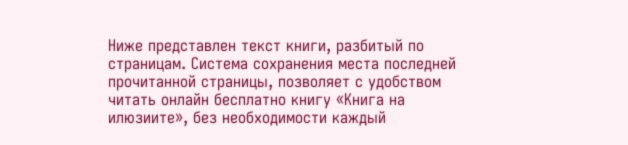Ниже представлен текст книги, разбитый по страницам. Система сохранения места последней прочитанной страницы, позволяет с удобством читать онлайн бесплатно книгу «Книга на илюзиите», без необходимости каждый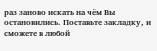раз заново искать на чём Вы остановились. Поставьте закладку, и сможете в любой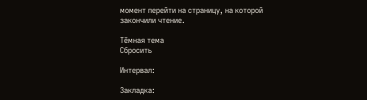момент перейти на страницу, на которой закончили чтение.

Тёмная тема
Сбросить

Интервал:

Закладка: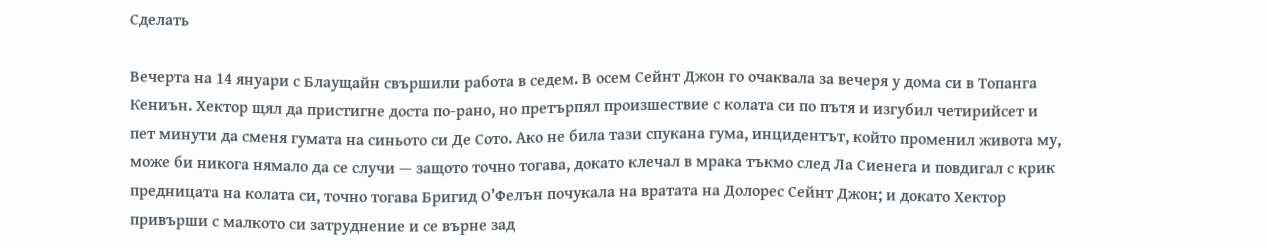Сделать

Вечерта на 14 януари с Блаущайн свършили работа в седем. В осем Сейнт Джон го очаквала за вечеря у дома си в Топанга Кениън. Хектор щял да пристигне доста по-рано, но претърпял произшествие с колата си по пътя и изгубил четирийсет и пет минути да сменя гумата на синьото си Де Сото. Ако не била тази спукана гума, инцидентът, който променил живота му, може би никога нямало да се случи — защото точно тогава, докато клечал в мрака тъкмо след Ла Сиенега и повдигал с крик предницата на колата си, точно тогава Бригид О’Фелън почукала на вратата на Долорес Сейнт Джон; и докато Хектор привърши с малкото си затруднение и се върне зад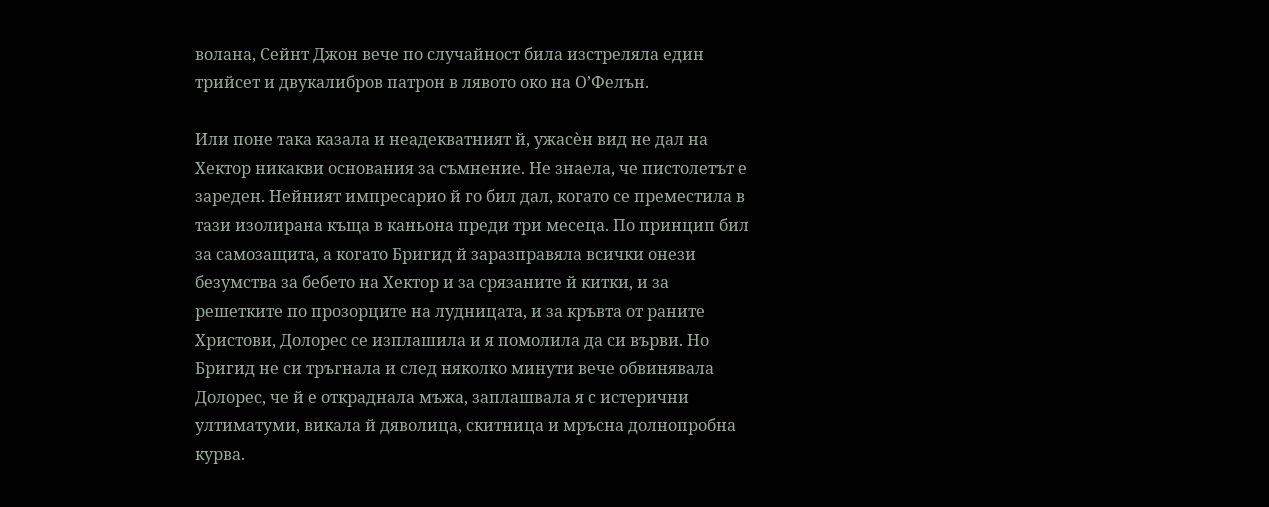волана, Сейнт Джон вече по случайност била изстреляла един трийсет и двукалибров патрон в лявото око на О’Фелън.

Или поне така казала и неадекватният й, ужасѐн вид не дал на Хектор никакви основания за съмнение. Не знаела, че пистолетът е зареден. Нейният импресарио й го бил дал, когато се преместила в тази изолирана къща в каньона преди три месеца. По принцип бил за самозащита, а когато Бригид й заразправяла всички онези безумства за бебето на Хектор и за срязаните й китки, и за решетките по прозорците на лудницата, и за кръвта от раните Христови, Долорес се изплашила и я помолила да си върви. Но Бригид не си тръгнала и след няколко минути вече обвинявала Долорес, че й е откраднала мъжа, заплашвала я с истерични ултиматуми, викала й дяволица, скитница и мръсна долнопробна курва.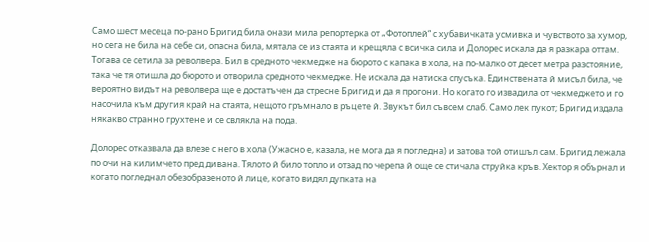Само шест месеца по-рано Бригид била онази мила репортерка от „Фотоплей“ с хубавичката усмивка и чувството за хумор, но сега не била на себе си, опасна била, мятала се из стаята и крещяла с всичка сила и Долорес искала да я разкара оттам. Тогава се сетила за револвера. Бил в средното чекмедже на бюрото с капака в хола, на по-малко от десет метра разстояние, така че тя отишла до бюрото и отворила средното чекмедже. Не искала да натиска спусъка. Единствената й мисъл била, че вероятно видът на револвера ще е достатъчен да стресне Бригид и да я прогони. Но когато го извадила от чекмеджето и го насочила към другия край на стаята, нещото гръмнало в ръцете й. Звукът бил съвсем слаб. Само лек пукот; Бригид издала някакво странно грухтене и се свлякла на пода.

Долорес отказвала да влезе с него в хола (Ужасно е, казала, не мога да я погледна) и затова той отишъл сам. Бригид лежала по очи на килимчето пред дивана. Тялото й било топло и отзад по черепа й още се стичала струйка кръв. Хектор я обърнал и когато погледнал обезобразеното й лице, когато видял дупката на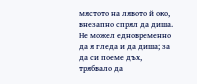мястото на лявото й око, внезапно спрял да диша. Не можел едновременно да я гледа и да диша; за да си поеме дъх, трябвало да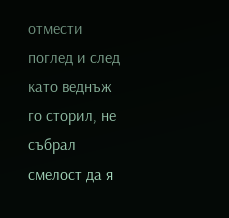отмести поглед и след като веднъж го сторил, не събрал смелост да я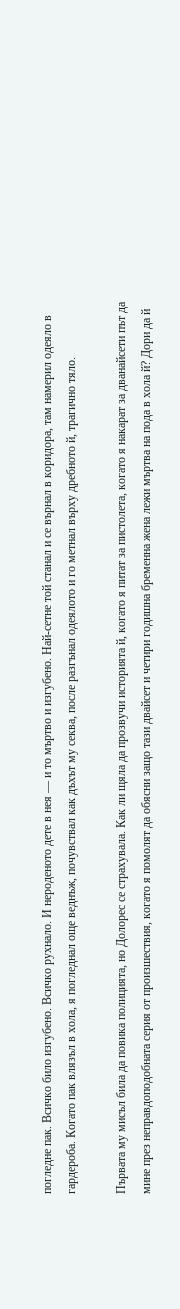погледне пак. Всичко било изгубено. Всичко рухнало. И нероденото дете в нея — и то мъртво и изгубено. Най-сетне той станал и се върнал в коридора, там намерил одеяло в гардероба. Когато пак влязъл в хола, я погледнал още веднъж, почувствал как дъхът му секва, после разгънал одеялото и го метнал върху дребното й, трагично тяло.

Първата му мисъл била да повика полицията, но Долорес се страхувала. Как ли щяла да прозвучи историята й, когато я питат за пистолета, когато я накарат за дванайсети път да мине през неправдоподобната серия от произшествия, когато я помолят да обясни защо тази двайсет и четири годишна бременна жена лежи мъртва на пода в хола й? Дори да й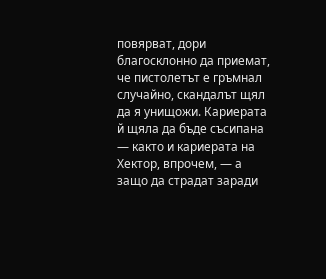повярват, дори благосклонно да приемат, че пистолетът е гръмнал случайно, скандалът щял да я унищожи. Кариерата й щяла да бъде съсипана — както и кариерата на Хектор, впрочем, — а защо да страдат заради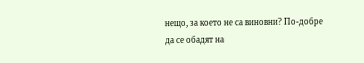нещо, за което не са виновни? По-добре да се обадят на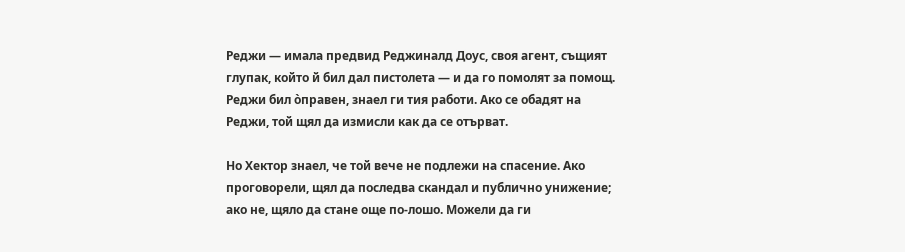Реджи — имала предвид Реджиналд Доус, своя агент, същият глупак, който й бил дал пистолета — и да го помолят за помощ. Реджи бил о̀правен, знаел ги тия работи. Ако се обадят на Реджи, той щял да измисли как да се отърват.

Но Хектор знаел, че той вече не подлежи на спасение. Ако проговорели, щял да последва скандал и публично унижение; ако не, щяло да стане още по-лошо. Можели да ги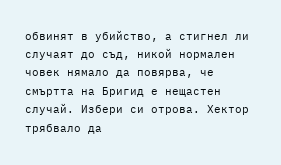обвинят в убийство, а стигнел ли случаят до съд, никой нормален човек нямало да повярва, че смъртта на Бригид е нещастен случай. Избери си отрова. Хектор трябвало да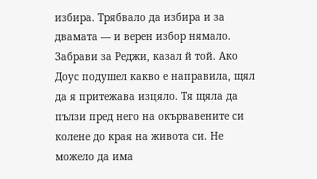избира. Трябвало да избира и за двамата — и верен избор нямало. Забрави за Реджи, казал й той. Ако Доус подушел какво е направила, щял да я притежава изцяло. Тя щяла да пълзи пред него на окървавените си колене до края на живота си. Не можело да има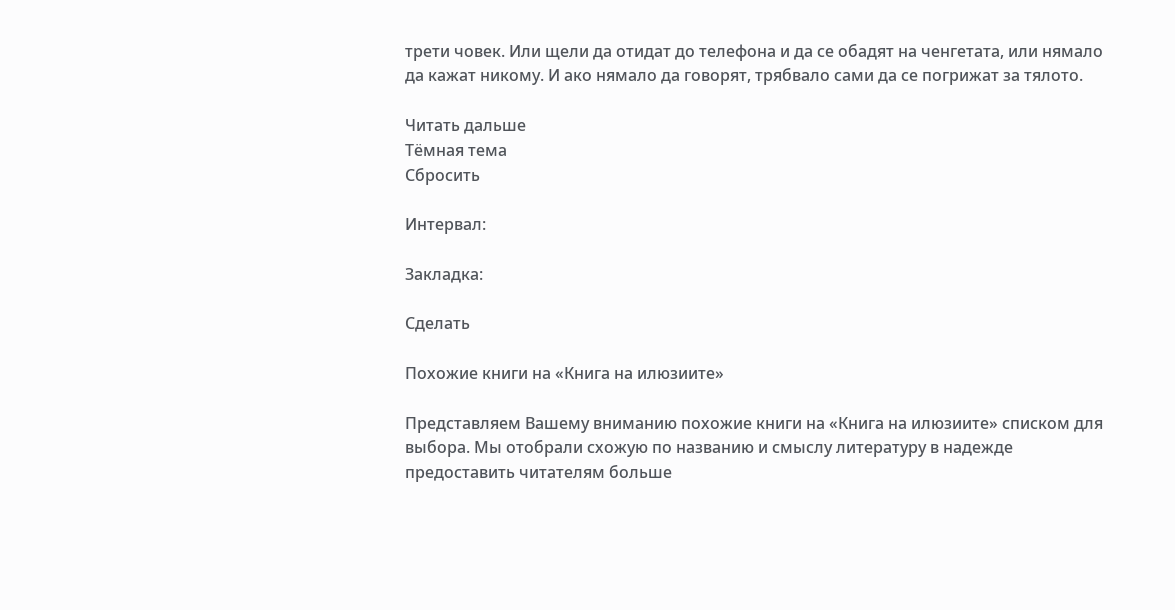трети човек. Или щели да отидат до телефона и да се обадят на ченгетата, или нямало да кажат никому. И ако нямало да говорят, трябвало сами да се погрижат за тялото.

Читать дальше
Тёмная тема
Сбросить

Интервал:

Закладка:

Сделать

Похожие книги на «Книга на илюзиите»

Представляем Вашему вниманию похожие книги на «Книга на илюзиите» списком для выбора. Мы отобрали схожую по названию и смыслу литературу в надежде предоставить читателям больше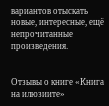вариантов отыскать новые, интересные, ещё непрочитанные произведения.


Отзывы о книге «Книга на илюзиите»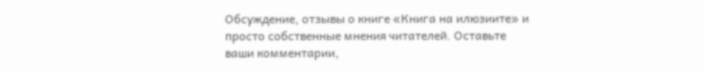Обсуждение, отзывы о книге «Книга на илюзиите» и просто собственные мнения читателей. Оставьте ваши комментарии,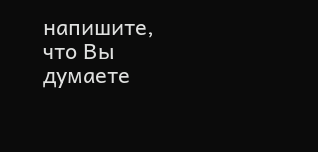напишите, что Вы думаете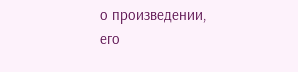о произведении, его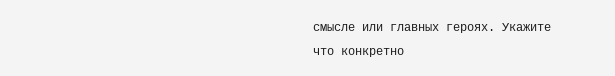смысле или главных героях. Укажите что конкретно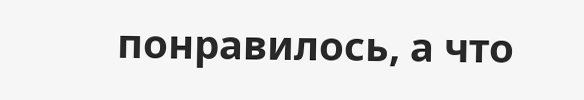понравилось, а что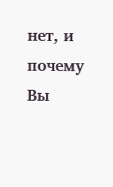нет, и почему Вы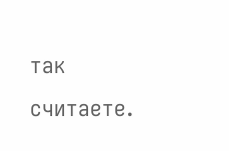так считаете.